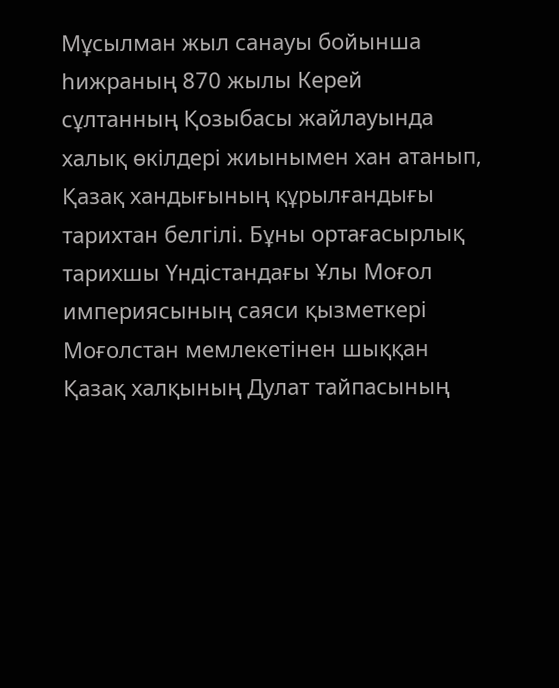Мұсылман жыл санауы бойынша һижраның 870 жылы Керей сұлтанның Қозыбасы жайлауында халық өкілдері жиынымен хан атанып, Қазақ хандығының құрылғандығы тарихтан белгілі. Бұны ортағасырлық тарихшы Үндістандағы Ұлы Моғол империясының саяси қызметкері Моғолстан мемлекетінен шыққан Қазақ халқының Дулат тайпасының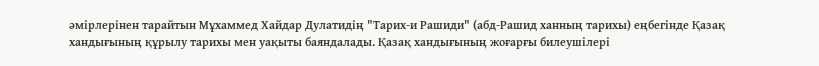әмірлерінен тарайтын Мұхаммед Хайдар Дулатидің "Тарих-и Рашиди" (абд-Рашид ханның тарихы) еңбегінде Қазақ хандығының құрылу тарихы мен уақыты баяндалады. Қазақ хандығының жоғарғы билеушілері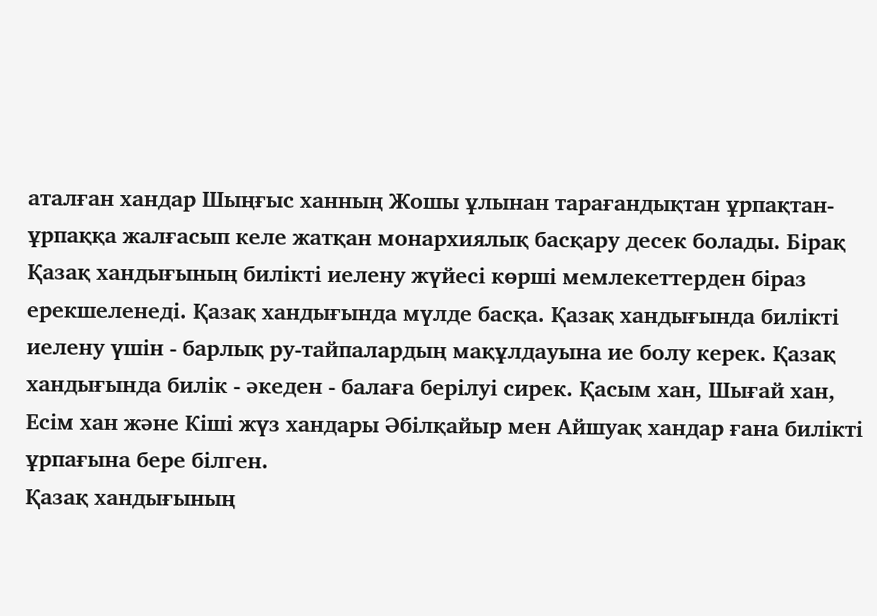аталған хандар Шыңғыс ханның Жошы ұлынан тарағандықтан ұрпақтан-ұрпаққа жалғасып келе жатқан монархиялық басқару десек болады. Бірақ Қазақ хандығының билікті иелену жүйесі көрші мемлекеттерден біраз ерекшеленеді. Қазақ хандығында мүлде басқа. Қазақ хандығында билікті иелену үшін - барлық ру-тайпалардың мақұлдауына ие болу керек. Қазақ хандығында билік - әкеден - балаға берілуі сирек. Қасым хан, Шығай хан, Есім хан және Кіші жүз хандары Әбілқайыр мен Айшуақ хандар ғана билікті ұрпағына бере білген.
Қазақ хандығының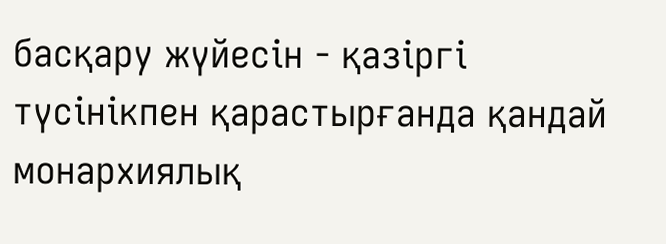басқару жүйесін - қазіргі түсінікпен қарастырғанда қандай монархиялық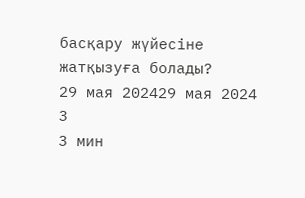басқару жүйесіне жатқызуға болады?
29 мая 202429 мая 2024
3
3 мин